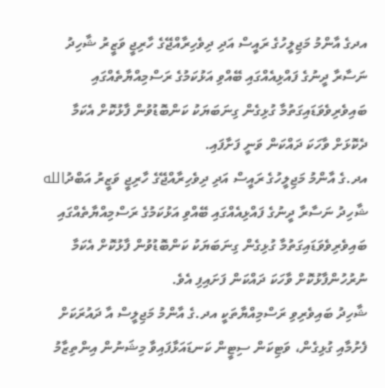އދގެ އާންމު މަޖިލީހުގެ ރައީސް އަދި ދިވެހިރާއްޖޭގެ ހާރިޖީ ވަޒީރު ޝާހިދު ނަސާރާ ދީނުގެ ފައްޅިއެއްގައި ބޭއްވި އަޅުކަމުގެ ރަސްމިއްޔާތެއްގައި ބައިވެރިވެވަޑައިގަތުމާ ގުޅިގެން ގިނަބަޔަކު ކަންބޮޑުވުން ފާޅުކޮށް އެކަމާ ދެކޮޅަށް ވާހަކަ ދައްކަން ވަނީ ފަށާފައި.
އދ.ގެ އާންމު މަޖިލީހުގެ ރައީސް އަދި ދިވެހިރާއްޖޭގެ ހާރިޖީ ވަޒީރު އަބްދުالله ޝާހިދު ނަސާރާ ދީނުގެ ފައްޅިއެއްގައި ބޭއްވި އަޅުކަމުގެ ރަސްމިއްޔާތެއްގައި ބައިވެރިވެވަޑައިގަތުމާ ގުޅިގެން ގިނަބަޔަކު ކަންބޮޑުވުން ފާޅުކޮށް އެކަމާ ނުރުހުންފާޅުކޮށް ވާހަކަ ދައްކަން ފަށައިފި އެވެ.
ޝާހިދު ބައިވެރިވި ރަސްމިއްޔާތަކީ އދ.ގެ އާންމު މަޖިލީސް އާ ދައުރަކަށް ފެށުމާއި ގުޅިގެން، ވަޓިކަން ސިޓީން ކަނޑައަޅާފައިވާ މިޝަނުން އިންތިޒާމު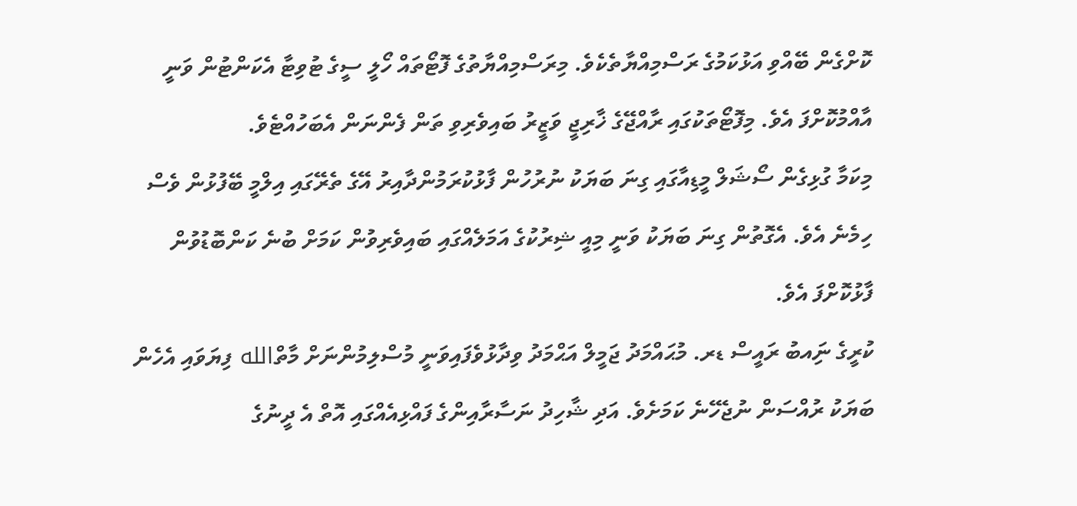ކޮށްގެން ބޭއްވި އަޅުކަމުގެ ރަސްމިއްޔާތެކެވެ. މިރަސްމިއްޔާތުގެ ފޮޓޯތައް ހޯލީ ސީގެ ޓުވިޓާ އެކަންޓުން ވަނީ އާއްމުކޮށްފަ އެވެ. މިފޮޓޯތަކުގައި ރާއްޖޭގެ ޚާރިޖީ ވަޒީރު ބައިވެރިވި ތަން ފެންނަން އެބަހުއްޓެވެ.
މިކަމާ ގުޅިގެން ސޯޝަލް މީޑިއާގައި ގިނަ ބަޔަކު ނުރުހުން ފާޅުކުރަމުންދާއިރު އޭގެ ތެރޭގައި އިލްމީ ބޭފުޅުން ވެސް ހިމެނެ އެވެ. އެގޮތުން ގިނަ ބަޔަކު ވަނީ މިއީ ޝިރުކުގެ އަމަލެއްގައި ބައިވެރިވުން ކަމަށް ބުނެ ކަންބޮޑުވުން ފާޅުކޮށްފަ އެވެ.
ކުރީގެ ނަިއބު ރައީސް ޑރ. މުޙައްމަދު ޖަމީލް އަޙްމަދު ވިދާޅުވެފައިވަނީ މުސްލިމުންނަށް މާތްالله ފިޔަވައި އެހެން ބަޔަކު ރުއްސަން ނުޖެހޭނެ ކަމަށެވެ. އަދި ޝާހިދު ނަސާރާއިންގެ ފައްޅިއެއްގައި އޮތް އެ ދީނުގެ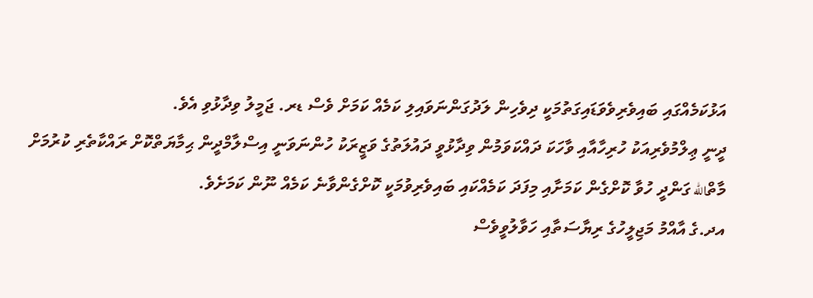އަޅުކަމެއްގައި ބައިވެރިވެވަޑައިގަތުމަކީ ދިވެހިން ލަދުގަންނަވައިލި ކަމެއް ކަމަށް ވެސް ޑރ. ޖަމީލު ވިދާޅުވި އެވެ.
ދީނީ ޢިލްމުވެރިއަކު ހުރިހާއާއި ވާހަކަ ދައްކަވަމުން ވިދާޅުވީ ދައުލަތުގެ ވަޒީރަކު ހުންނަވަނީ އިސްލާމްދީން ޙިމާޔަތްކޮށް ރައްކާތެރި ކުރުމަށް މާތްالله ގަންދީ ހުވާ ކޮށްގެން ކަމަށާއި މިފަދަ ކަމެއްކައި ބައިވެރިވުމަކީ ކޮށްގެންވާނެ ކަމެއް ނޫން ކަމަށެވެ.
އދ.ގެ އާއްމު މަޖިލީހުގެ ރިޔާސަތާއި ހަވާލުވީވެސް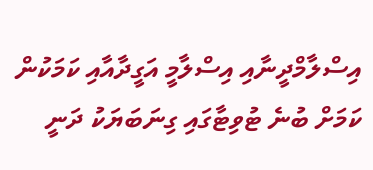އިސްލާމްދީނާއި އިސްލާމީ އަގީދާއާއި ކަމަކުން ކަމަށް ބުނެ ޓުވިޓާގައި ގިނަބަޔަކު ދަނީ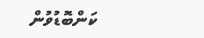ކަންބޮޑުވުން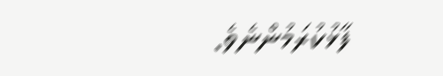ފާޅުކުރަމުންނެވެ.